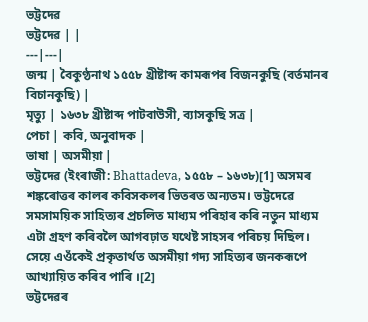ভট্টদেৱ
ভট্টদেৱ | |
---|---|
জন্ম | বৈকুণ্ঠনাথ ১৫৫৮ খ্ৰীষ্টাব্দ কামৰূপৰ বিজনকুছি (বৰ্তমানৰ বিচানকুছি) |
মৃত্যু | ১৬৩৮ খ্ৰীষ্টাব্দ পাটবাউসী, ব্যাসকুছি সত্ৰ |
পেচা | কবি, অনুবাদক |
ভাষা | অসমীয়া |
ভট্টদেৱ (ইংৰাজী: Bhattadeva, ১৫৫৮ – ১৬৩৮)[1] অসমৰ শঙ্কৰোত্তৰ কালৰ কবিসকলৰ ভিতৰত অন্যতম। ভট্টদেৱে সমসাময়িক সাহিত্যৰ প্ৰচলিত মাধ্যম পৰিহাৰ কৰি নতুন মাধ্যম এটা গ্ৰহণ কৰিবলৈ আগবঢ়াত যথেষ্ট সাহসৰ পৰিচয় দিছিল। সেয়ে এওঁকেই প্ৰকৃতাৰ্থত অসমীয়া গদ্য সাহিত্যৰ জনকৰূপে আখ্যায়িত কৰিব পাৰি ।[2]
ভট্টদেৱৰ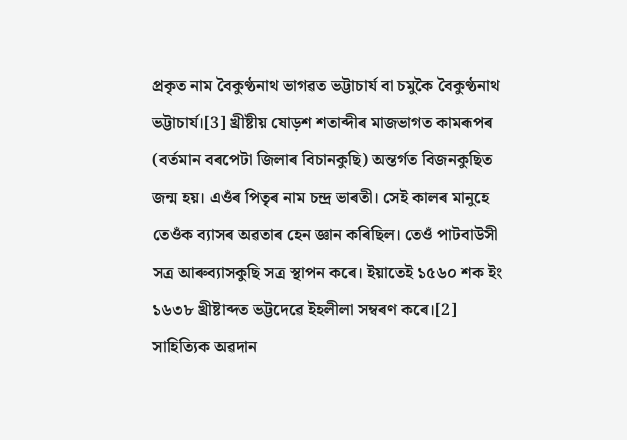প্ৰকৃত নাম বৈকুণ্ঠনাথ ভাগৱত ভট্টাচাৰ্য বা চমুকৈ বৈকুণ্ঠনাথ ভট্টাচাৰ্য।[3] খ্ৰীষ্টীয় ষোড়শ শতাব্দীৰ মাজভাগত কামৰূপৰ (বৰ্তমান বৰপেটা জিলাৰ বিচানকুছি) অন্তৰ্গত বিজনকুছিত জন্ম হয়। এওঁৰ পিতৃৰ নাম চন্দ্ৰ ভাৰতী। সেই কালৰ মানুহে তেওঁক ব্যাসৰ অৱতাৰ হেন জ্ঞান কৰিছিল। তেওঁ পাটবাউসী সত্ৰ আৰুব্যাসকুছি সত্ৰ স্থাপন কৰে। ইয়াতেই ১৫৬০ শক ইং ১৬৩৮ খ্ৰীষ্টাব্দত ভট্টদেৱে ইহলীলা সম্বৰণ কৰে।[2]
সাহিত্যিক অৱদান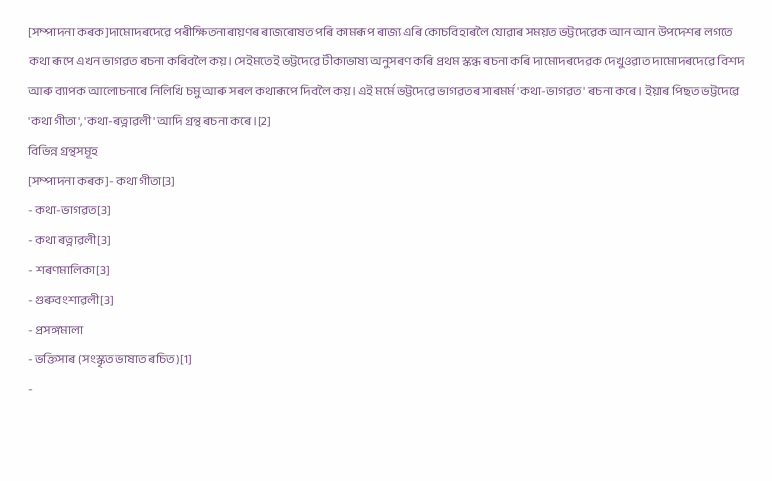[সম্পাদনা কৰক]দামোদৰদেৱে পৰীক্ষিতনাৰায়ণৰ ৰাজৰোষত পৰি কামৰূপ ৰাজ্য এৰি কোচবিহাৰলৈ যোৱাৰ সময়ত ভট্টদেৱেক আন আন উপদেশৰ লগতে কথা ৰূপে এখন ভাগৱত ৰচনা কৰিবলৈ কয়। সেইমতেই ভট্টদেৱে টীকাভাষ্য অনুসৰণ কৰি প্ৰথম স্কন্ধ ৰচনা কৰি দামোদৰদেৱক দেখুওৱাত দামোদৰদেৱে বিশদ আৰু ব্যাপক আলোচনাৰে নিলিখি চমু আৰু সৰল কথাৰূপে দিবলৈ কয়। এই মৰ্মে ভট্টদেৱে ভাগৱতৰ সাৰমৰ্ম 'কথা-ভাগৱত' ৰচনা কৰে। ইয়াৰ পিছত ভট্টদেৱে 'কথা গীতা', 'কথা-ৰত্নাৱলী' আদি গ্ৰন্থ ৰচনা কৰে।[2]
বিভিন্ন গ্ৰন্থসমূহ
[সম্পাদনা কৰক]- কথা গীতা[3]
- কথা-ভাগৱত[3]
- কথা ৰত্নাৱলী[3]
- শৰণমালিকা[3]
- গুৰুবংশাৱলী[3]
- প্ৰসঙ্গমালা
- ভক্তিসাৰ (সংস্কৃত ভাষাত ৰচিত)[1]
-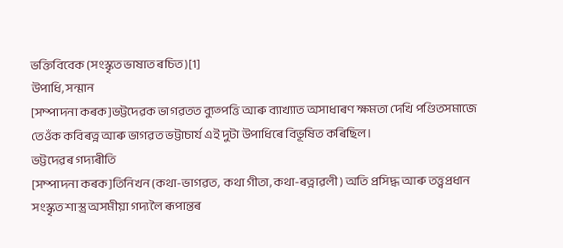ভক্তিবিবেক (সংস্কৃত ভাষাত ৰচিত)[1]
উপাধি, সন্মান
[সম্পাদনা কৰক]ভট্টদেৱক ভাগৱতত ব্যুত্পত্তি আৰু ব্যাখ্যাত অসাধাৰণ ক্ষমতা দেখি পণ্ডিতসমাজে তেওঁক কবিৰত্ন আৰু ভাগৱত ভট্টাচাৰ্য এই দুটা উপাধিৰে বিভূষিত কৰিছিল।
ভট্টদেৱৰ গদ্যৰীতি
[সম্পাদনা কৰক]তিনিখন (কথা-ভাগৱত, কথা গীতা, কথা-ৰত্নাৱলী) অতি প্ৰসিদ্ধ আৰু তত্ত্বপ্ৰধান সংস্কৃত শাস্ত্ৰ অসমীয়া গদ্যলৈ ৰূপান্তৰ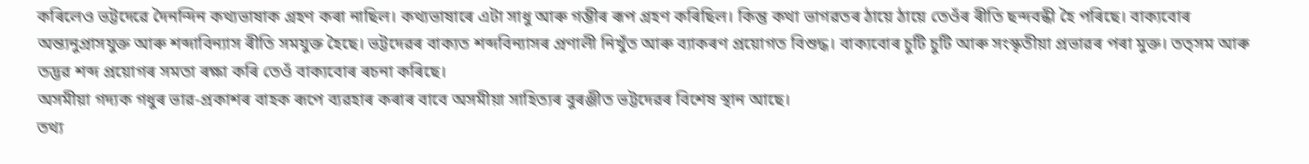কৰিলেও ভট্টদেৱে দৈনন্দিন কথ্যভাষাক গ্ৰহণ কৰা নাছিল। কথ্যভাষাৰে এটা সাধু আৰু গম্ভীৰ ৰূপ গ্ৰহণ কৰিছিল। কিন্তু কথা ভাগৱতৰ ঠায়ে ঠায়ে তেওঁৰ ৰীতি ছন্দবন্ধী হৈ পৰিছে। বাক্যবোৰ অন্ত্যনুপ্ৰাসযুক্ত আৰু শব্দাবিন্যাস ৰীতি সমযুক্ত হৈছে। ভট্টদেৱৰ বাক্যত শব্দবিন্যাসৰ প্ৰণালী নিখুঁত আৰু ব্যাকৰণ প্ৰয়োগত বিশুদ্ধ। বাক্যবোৰ চুটি চুটি আৰু সংস্কৃতীয়া প্ৰভাৱৰ পৰা মুক্ত। তত্সম আৰু তদ্ভৱ শব্দ প্ৰয়োগৰ সমতা ৰক্ষা কৰি তেওঁ বাক্যবোৰ ৰচনা কৰিছে।
অসমীয়া গদ্যক গধুৰ ভাৱ-প্ৰকাশৰ বাহক ৰূপে ব্যৱহাৰ কৰাৰ বাবে অসমীয়া সাহিত্যৰ বুৰঞ্জীত ভট্টদেৱৰ বিশেষ স্থান আছে।
তথ্য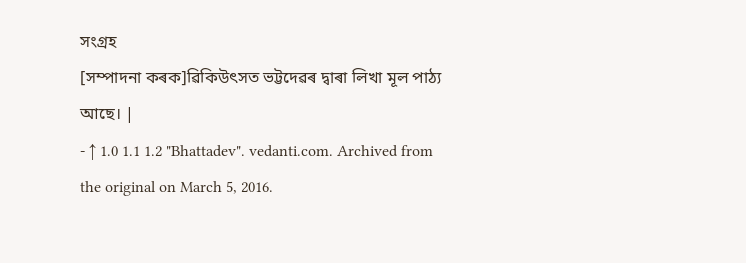সংগ্ৰহ
[সম্পাদনা কৰক]ৱিকিউৎসত ভট্টদেৱৰ দ্বাৰা লিখা মূল পাঠ্য আছে। |
- ↑ 1.0 1.1 1.2 "Bhattadev". vedanti.com. Archived from the original on March 5, 2016.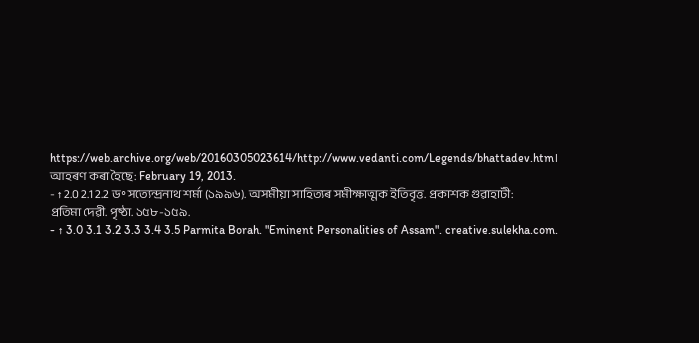https://web.archive.org/web/20160305023614/http://www.vedanti.com/Legends/bhattadev.htm। আহৰণ কৰা হৈছে: February 19, 2013.
- ↑ 2.0 2.1 2.2 ড॰ সত্যেন্দ্ৰনাথ শৰ্মা (১৯৯৬). অসমীয়া সাহিত্যৰ সমীক্ষাত্মক ইতিবৃত্ত. প্ৰকাশক গুৱাহাটী: প্ৰতিমা দেৱী. পৃষ্ঠা. ১৫৮-১৫৯.
- ↑ 3.0 3.1 3.2 3.3 3.4 3.5 Parmita Borah. "Eminent Personalities of Assam". creative.sulekha.com.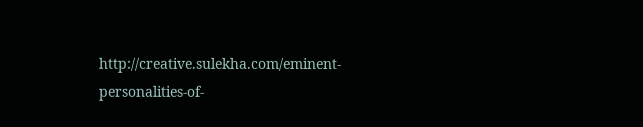http://creative.sulekha.com/eminent-personalities-of-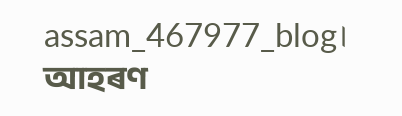assam_467977_blog। আহৰণ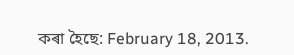কৰা হৈছে: February 18, 2013.